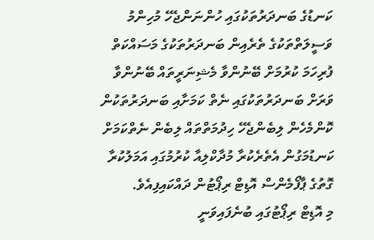ކަނޑުގެ ބަނދަރުތަކުގައި ހުންނަންޖެހޭ މުހިންމު ވަސީލަތްތަކުގެ ތެރެއިން ބަނދަރުތަކުގެ މަސައްކަތް ފުރިހަމަ ކުރުމަށް ބޭނުންވާ މެޝިނަރީތައް ބޭނުންވާ ވަރަށް ބަނދަރުތަކުގައި ނެތް ކަމަށާއި ބަނދަރުތަކުން ކޮންމެހެން ލިބެންޖެހޭ ހިދުމަތްތައް ލިބެން ނެތްކަމަށް ކަނޑުމަގުން އެތެރެކުރާ މުދާކްލިއާ ކުރުމުގައި އަމަލުކުރާ ގޮތުގެ ޕާފޯމެންސް އޮޑިޓް ރިޕޯޓުން ދައްކައިފިއެވެ.
މި އޮޑިޓް ރިޕޯޓުގައި ބުނެފައިވަނީ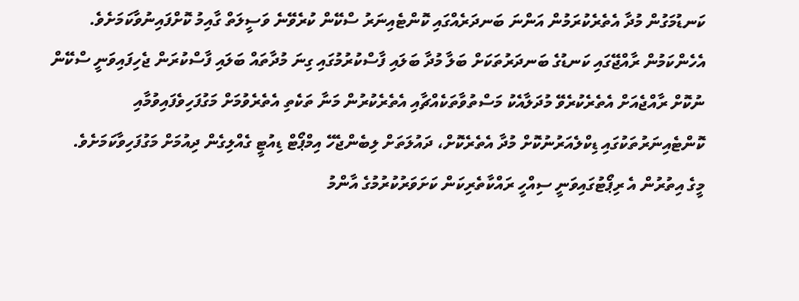ކަނޑުމަގުން މުދާ އެތެރެކުރަމުން އަންނަ ބަނދަރެއްގައި ކޮންޓެއިނަރު ސްކޭން ކުރެވޭނެ ވަސީލަތް ގާއިމު ކޮށްފައިނުވާކަމަށެވެ. އެހެންކަމުން ރާއްޖޭގައި ކަނޑުގެ ބަނދަރުތަކަށް ބަލާ މުދާ ބަލައި ފާސްކުރުމުގައި ގިނަ މުދާތައް ބަލައި ފާސްކުރަން ޖެހިފައިވަނީ ސްކޭން ނުކޮށް ރާއްޖެއަށް އެތެރެކުރެވޭ މުދަލާއެކު މަސްތުވާތަކެއްޗާއި އެތެރެކުރުން މަނާ ތަކެތި އެތެރެވުމަށް މަގުފަހިވެފައިވުމާއި ކޮންޓެއިނަރުތަކުގައި ޑިކްލެއަރުނުކޮށް މުދާ އެތެރެކޮށް، ދައުލަތަށް ލިބެންޖެހޭ އިމްޕޯޓް ޑިއުޓީ ގެއްލިގެން ދިއުމަށް މަގުފަހިވާކަމަށެވެ.
މީގެ އިތުރުން އެ ރިޕޯޓުގައިވަނީ ސިއްހީ ރައްކާތެރިކަން ކަށަވަރުކުރުމުގެ އާންމު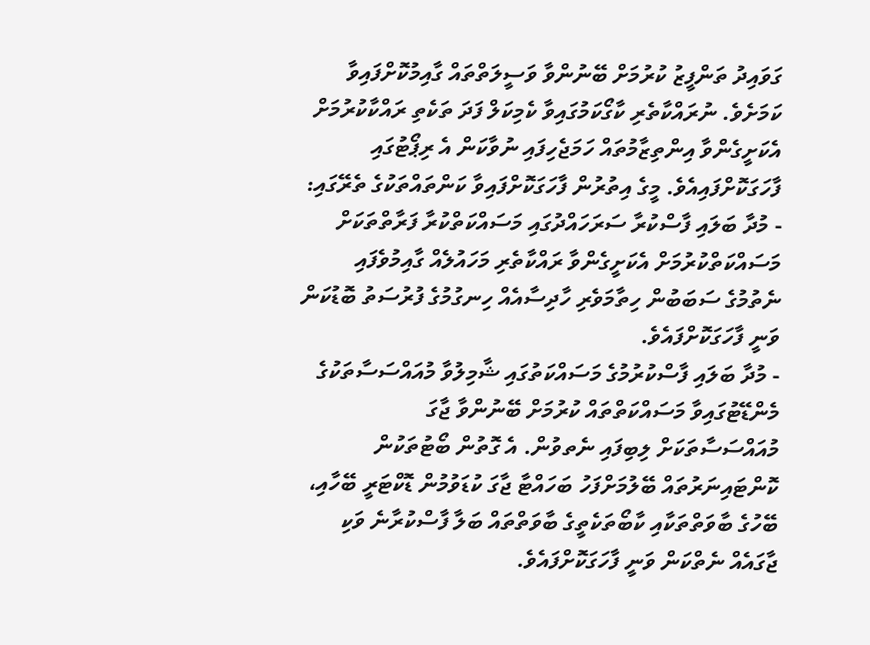ގަވައިދު ތަންފީޒު ކުރުމަށް ބޭނުންވާ ވަސީލަތްތައް ގާއިމުކޮށްފައިވާ ކަމަށެވެ. ނުރައްކާތެރި ކާގޯކަމުގައިވާ ކެމިކަލް ފަދަ ތަކެތި ރައްކާކުރުމަށް އެކަށީގެންވާ އިންތިޒާމުތައް ހަމަޖެހިފައި ނުވާކަން އެ ރިޕޯޓުގައި ފާހަގަކޮށްފައިއެވެ. މީގެ އިތުރުން ފާހަގަކޮށްފައިވާ ކަންތައްތަކުގެ ތެރޭގައި:
- މުދާ ބަލައި ފާސްކުރާ ސަރަހައްދުގައި މަސައްކަތްކުރާ ފަރާތްތަކަށް މަސައްކަތްކުރުމަށް އެކަށީގެންވާ ރައްކާތެރި މަހައުލެއް ގާއިމުވެފައި ނެތުމުގެ ސަބަބުން ހިތާމަވެރި ހާދިސާއެއް ހިނގުމުގެ ފުރުސަތު ބޮޑުކަން ވަނީ ފާހަގަކޮށްފައެވެ.
- މުދާ ބަލައި ފާސްކުރުމުގެ މަސައްކަތުގައި ޝާމިލުވާ މުއައްސަސާތަކުގެ މެންޑޭޓުގައިވާ މަސައްކަތްތައް ކުރުމަށް ބޭނުންވާ ޖާގަ މުއައްސަސާތަކަށް ލިބިފައި ނެތވުން. އެ ގޮތުން ބޯޓުތަކުން ކޮންޓައިނަރުތައް ބޭލުމަށްފަހު ބަހައްޓާ ޖާގަ ކުޑަވުމުން ޑޮކްޓަރީ ބޭހާއި، ބޭހުގެ ބާވަތްތަކާއި ކާބޯތަކެތީގެ ބާވަތްތައް ބަލާ ފާސްކުރާނެ ވަކި ޖާގައެއް ނެތްކަން ވަނީ ފާހަގަކޮށްފައެވެ.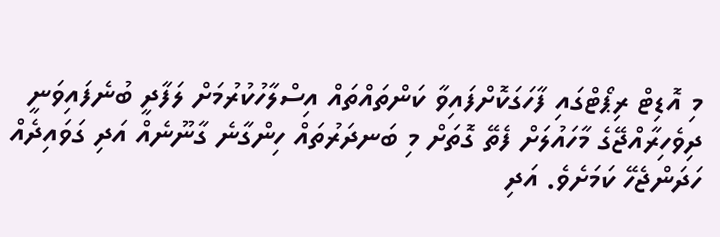މި އޮޑިޓް ރިޕޯޓްގައި ފާހަގަކޮށްފައިވާ ކަންތައްތައް އިސްލާހުކުރުމަށް ލަފާދީ ބުނެފައިވަނީ ދިވެހިރާއްޖޭގެ މާހައުލަށް ފެތޭ ގޮތަށް މި ބަނދަރުތައް ހިންގާނެ ގާނޫނެއް އަދި ގަވައިދެއް ހަދަންޖެހޭ ކަމަށެވެ. އަދި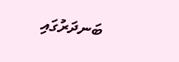ބަނދަރުގައި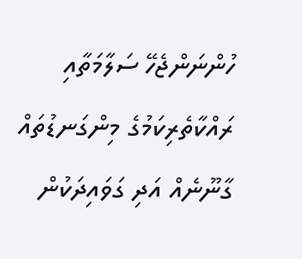ހުންނަންޖެހޭ ސަލާމަތާއި ރައްކާތެރިކަމުގެ މިންގަނޑުތައް ގާނޫނެއް އަދި ގަވައިދަކުން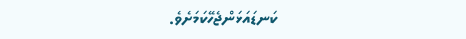ކަނޑައަޅަންޖެހޭކަމަށެވެ.